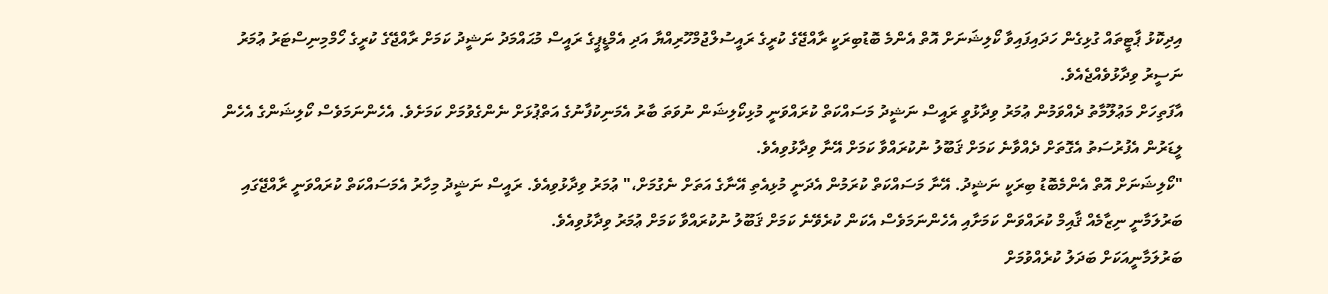އިދިކޮޅު ޕާޓީތައް ގުޅިގެން ހަދައިފައިވާ ކޯލިޝަނަށް އޮތް އެންމެ ބޮޑުބިރަކީ ރާއްޖޭގެ ކުރީގެ ރައީސުލްޖުމްހޫރިއްޔާ އަދި އެމްޑީޕީގެ ރައީސް މުޙައްމަދު ނަޝީދު ކަމަށް ރާއްޖޭގެ ކުރީގެ ހޯމްމިނިސްޓަރު ޢުމަރު ނަސީރު ވިދާޅުވެއްޖެއެވެ.
އާފަތިހަށް މަޢުލޫމާތު ދެއްވަމުން ޢުމަރު ވިދާޅުވީ ރައީސް ނަޝީދު މަސައްކަތް ކުރައްވަނީ މުޅިކޯލިޝަން ނުވަތަ ބާރު އެމަނިކުފާނުގެ އަތްޕުޅަށް ނެންގެވުމަށް ކަމަށެވެ. އެހެންނަމަވެސް ކޯލިޝަންގެ އެހެން ލީޑަރުން އެފުރުސަތު އެގޮތަށް ދެއްވާނެ ކަމަށް ޤަބޫލު ނުކުރައްވާ ކަމަށް އޭނާ ވިދާޅުވިއެވެ.
"ކޯލިޝަނަށް އޮތް އެންމެބޮޑު ބިރަކީ ނަޝީދު. އޭނާ މަސައްކަތް ކުރަމުން އެދަނީ މުޅިއެތި އޭނާގެ އަތަށް ނެގުމަށް،" ޢުމަރު ވިދާޅުވިއެވެ. ރައީސް ނަޝީދު މިހާރު އެމަސައްކަތް ކުރައްވަނީ ރާއްޖޭގައި ބަރުލަމާނީ ނިޒާމެއް ޤާއިމް ކުރައްވަން ކަމަށާއި އެހެންނަމަވެސް އެކަން ކުރެވޭނެ ކަމަށް ޤަބޫލު ނުކުރައްވާ ކަމަށް ޢުމަރު ވިދާޅުވިއެވެ.
ބަރުލަމާނީއަކަށް ބަދަލު ކުރެއްވުމަށް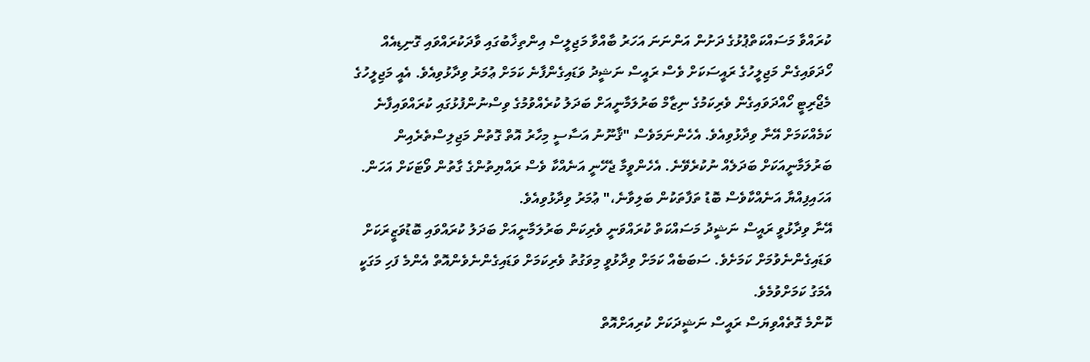ކުރައްވާ މަސައްކަތްޕުޅުގެ ދަށުން އަންނަނަ އަހަރު ބާއްވާ މަޖިލީސް އިންތިޚާބުގައި ވާދަކުރައްވައި ގޮނިޑިއެއް ހޯދަވައިގެން މަޖިލީހުގެ ރައީސަކަށް ވެސް ރައީސް ނަޝީދު ވަޑައިގެންފާނެ ކަމަށް ޢުމަރު ވިދާޅުވިއެވެ. އެއީ މަޖިލީހުގެ މެޖޯރިޓީ ހޯއްދަވައިގެން ވެރިކަމުގެ ނިޒާމް ބަރުލަމާނީއަށް ބަދަލު ކުރެއްވުމުގެ ވިސްނުންފުޅުގައި ކުރައްވައިފާނެ ކަމެއްކަމަށް އޭނާ ވިދާޅުވިއެވެ. އެހެންނަމަވެސް "ޤާނޫނު އަސާސީ މިހާރު އޮތް ގޮތުން މަޖިލިސްތެރެއިން ބަރުލަމާނީއަކަށް ބަދަލެއް ނުކުރެވޭނެ. އެހެންވީމާ ޖެހޭނީ އަނެއްކާ ވެސް ރައްޔިތުންގެ ގާތުން ވޯޓަކަށް އަހަން. އަހައިފިއްޔާ އަނެއްކާވެސް ބޮޑު ތަފާތަކުން ބަލިވާނެ،" ޢުމަރު ވިދާޅުވިއެވެ.
އޭނާ ވިދާޅުވީ ރައީސް ނަޝީދު މަސައްކަތް ކުރައްވަނީ ވެރިކަން ބަރުލަމާނީއަށް ބަދަލު ކުރައްވައި ބޮޑުވަޒީރަކަށް ވަޑައިގެންނެވުމަށް ކަމަށެވެ. ސަބަބެއް ކަމަށް ވިދާޅުވީ މިވަގުތު ވެރިކަމަށް ވަޑައިގެންނެވެންއޮތް އެންމެ ފަހި މަގަކީ އެމަގު ކަމަށްވުމެވެ.
ކޮންމެ ގޮތެއްވިޔަސް ރައީސް ނަޝީދަކަށް ކުރިއަށްއޮތް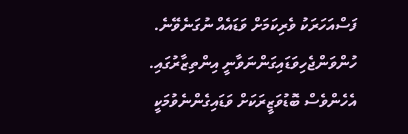ފަސްއަހަރަކު ވެރިކަމަށް ވަޑައެއް ނުގަނެވޭނެ. ހުންވަންޖެހިވަޑައިގަންނަވާނީ އިންތިޒާރުގައި. އެހެންވެސް ބޮޑުވަޒީރަކަށް ވަޑައިގެންނެވުމަކީ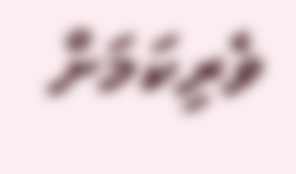ވެރިކަމަށް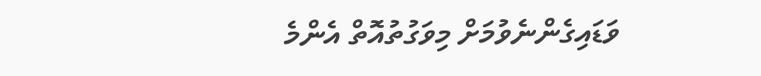ވަޑައިގެންނެވުމަށް މިވަގުތުއޮތް އެންމެ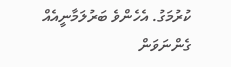ކުރުމަގު. އެހެންވެ ބަރުލަމާނީއެއް ގެންނަވަން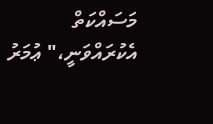މަސައްކަތް އެކުރައްވަނީ،" ޢުމަރު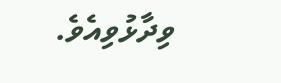ވިދާޅުވިއެވެ.